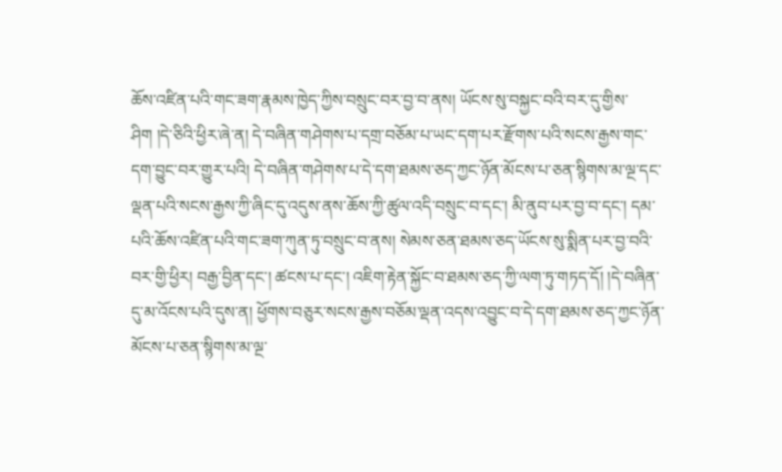ཆོས་འཛིན་པའི་གང་ཟག་རྣམས་ཁྱེད་ཀྱིས་བསྲུང་བར་བྱ་བ་ནས། ཡོངས་སུ་བསྐྱང་བའི་བར་དུ་གྱིས་ཤིག །དེ་ཅིའི་ཕྱིར་ཞེ་ན། དེ་བཞིན་གཤེགས་པ་དགྲ་བཅོམ་པ་ཡང་དག་པར་རྫོགས་པའི་སངས་རྒྱས་གང་དག་བྱུང་བར་གྱུར་པའི། དེ་བཞིན་གཤེགས་པ་དེ་དག་ཐམས་ཅད་ཀྱང་ཉོན་མོངས་པ་ཅན་སྙིགས་མ་ལྔ་དང་ལྡན་པའི་སངས་རྒྱས་ཀྱི་ཞིང་དུ་འདུས་ནས་ཆོས་ཀྱི་ཚུལ་འདི་བསྲུང་བ་དང་། མི་ནུབ་པར་བྱ་བ་དང་། དམ་པའི་ཆོས་འཛིན་པའི་གང་ཟག་ཀུན་ཏུ་བསྲུང་བ་ནས། སེམས་ཅན་ཐམས་ཅད་ཡོངས་སུ་སྨིན་པར་བྱ་བའི་བར་གྱི་ཕྱིར། བརྒྱ་བྱིན་དང་། ཚངས་པ་དང་། འཇིག་རྟེན་སྐྱོང་བ་ཐམས་ཅད་ཀྱི་ལག་ཏུ་གཏད་དོ། །དེ་བཞིན་དུ་མ་འོངས་པའི་དུས་ན། ཕྱོགས་བཅུར་སངས་རྒྱས་བཅོམ་ལྡན་འདས་འབྱུང་བ་དེ་དག་ཐམས་ཅད་ཀྱང་ཉོན་མོངས་པ་ཅན་སྙིགས་མ་ལྔ་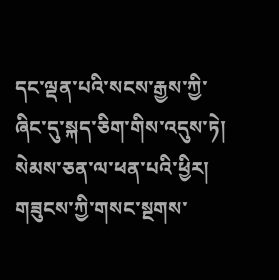དང་ལྡན་པའི་སངས་རྒྱས་ཀྱི་ཞིང་དུ་སྐད་ཅིག་གིས་འདུས་ཏེ། སེམས་ཅན་ལ་ཕན་པའི་ཕྱིར། གཟུངས་ཀྱི་གསང་སྔགས་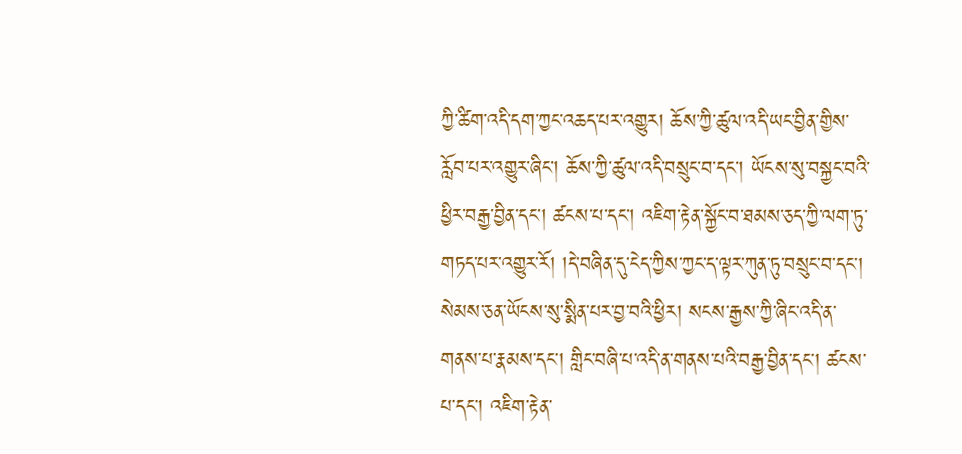ཀྱི་ཚིག་འདི་དག་ཀྱང་འཆད་པར་འགྱུར། ཆོས་ཀྱི་ཚུལ་འདི་ཡང་བྱིན་གྱིས་རློབ་པར་འགྱུར་ཞིང་། ཆོས་ཀྱི་ཚུལ་འདི་བསྲུང་བ་དང་། ཡོངས་སུ་བསྐྱང་བའི་ཕྱིར་བརྒྱ་བྱིན་དང་། ཚངས་པ་དང་། འཇིག་རྟེན་སྐྱོང་བ་ཐམས་ཅད་ཀྱི་ལག་ཏུ་གཏད་པར་འགྱུར་རོ། །དེ་བཞིན་དུ་ངེད་ཀྱིས་ཀྱང་ད་ལྟར་ཀུན་ཏུ་བསྲུང་བ་དང་། སེམས་ཅན་ཡོངས་སུ་སྨིན་པར་བྱ་བའི་ཕྱིར། སངས་རྒྱས་ཀྱི་ཞིང་འདི་ན་གནས་པ་རྣམས་དང་། གླིང་བཞི་པ་འདི་ན་གནས་པའི་བརྒྱ་བྱིན་དང་། ཚངས་པ་དང་། འཇིག་རྟེན་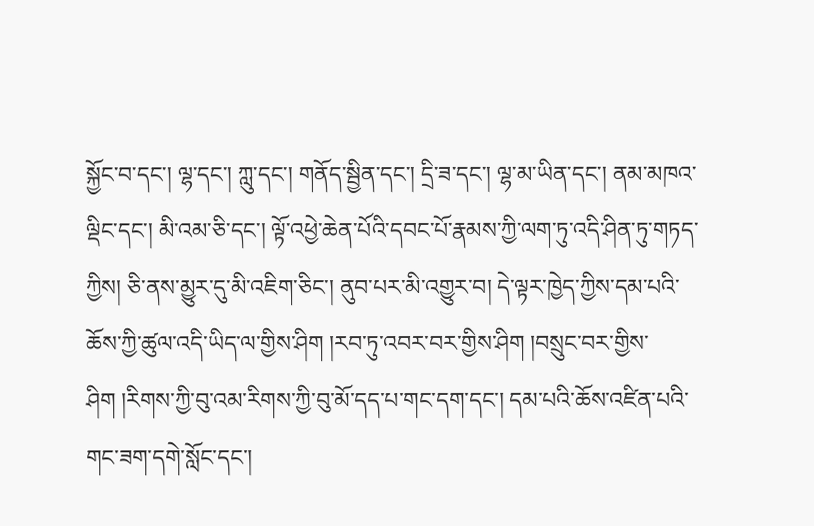སྐྱོང་བ་དང་། ལྷ་དང་། ཀླུ་དང་། གནོད་སྦྱིན་དང་། དྲི་ཟ་དང་། ལྷ་མ་ཡིན་དང་། ནམ་མཁའ་ལྡིང་དང་། མི་འམ་ཅི་དང་། ལྟོ་འཕྱེ་ཆེན་པོའི་དབང་པོ་རྣམས་ཀྱི་ལག་ཏུ་འདི་ཤིན་ཏུ་གཏད་ཀྱིས། ཅི་ནས་མྱུར་དུ་མི་འཇིག་ཅིང་། ནུབ་པར་མི་འགྱུར་བ། དེ་ལྟར་ཁྱེད་ཀྱིས་དམ་པའི་ཆོས་ཀྱི་ཚུལ་འདི་ཡིད་ལ་གྱིས་ཤིག །རབ་ཏུ་འབར་བར་གྱིས་ཤིག །བསྲུང་བར་གྱིས་ཤིག །རིགས་ཀྱི་བུ་འམ་རིགས་ཀྱི་བུ་མོ་དད་པ་གང་དག་དང་། དམ་པའི་ཆོས་འཛིན་པའི་གང་ཟག་དགེ་སློང་དང་།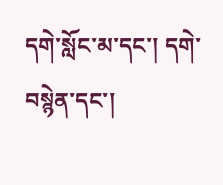དགེ་སློང་མ་དང་། དགེ་བསྙེན་དང་།